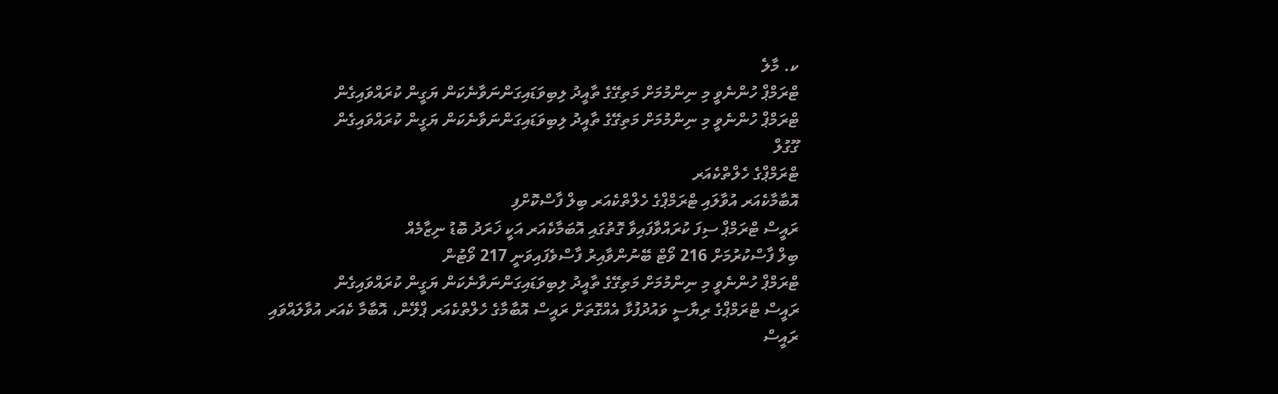ކ. މާލެ
ޓްރަމްޕް ހުންނެވީ މި ނިންމުމަށް މަތިގޭގެ ތާއީދު ލިބިވަޑައިގަންނަވާނެކަން ޔަގީން ކުރައްވައިގެން
ޓްރަމްޕް ހުންނެވީ މި ނިންމުމަށް މަތިގޭގެ ތާއީދު ލިބިވަޑައިގަންނަވާނެކަން ޔަގީން ކުރައްވައިގެން
ގޫގުލް
ޓްރަމްޕްގެ ހެލްތްކެއަރ
އޮބާމާކެއަރ އުވާލައި ޓްރަމްޕްގެ ހެލްތްކެއަރ ބިލް ފާސްކޮށްފި
ރައީސް ޓްރަމްޕް ސިފަ ކުރައްވާފައިވާ ގޮތުގައި އޮބަމާކެއަރ އަކީ ޚަރަދު ބޮޑު ނިޒާމެއް
ބިލް ފާސްކުރުމަށް 216 ވޯޓް ބޭނުންވާއިރު ފާސްވެފައިވަނީ 217 ވޯޓުން
ޓްރަމްޕް ހުންނެވީ މި ނިންމުމަށް މަތިގޭގެ ތާއީދު ލިބިވަޑައިގަންނަވާނެކަން ޔަގީން ކުރައްވައިގެން
ރައީސް ޓްރަމްޕްގެ ރިޔާސީ ވައުދުފުޅާ އެއްގޮތަށް ރައީސް އޮބާމާގެ ހެލްތްކެއަރ ޕްލޭން، އޮބާމާ ކެއަރ އުވާލައްވައި ރައީސް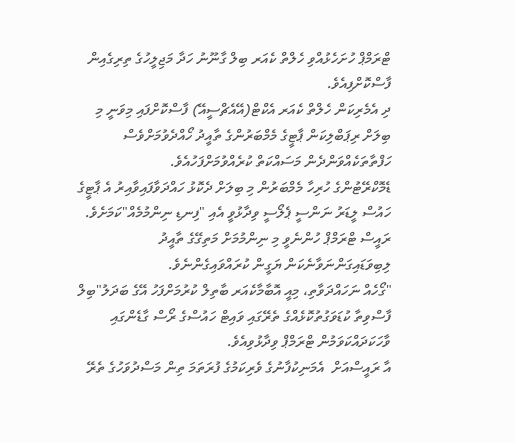ޓްރަމްޕް ހުށަހެޅުއްވި ހެލްތް ކެއަރ ބިލް ގާނޫނު ހަދާ މަޖިލީހުގެ ތިރިގެއިން ފާސްކޮށްފިއެވެ.
ދި އެމެރިކަން ހެލްތް ކެއަރ އެކްޓް(އޭއެޗްސީއޭ) ފާސްކޮށްފައި މިވަނީ މި ބިލަށް ރިޕަބްލިކަން ޕާޓީގެ މެމްބަރުންގެ ތާއީދު ހޯއްދެވުމަށްވެސް  ހަފްތާތަކެއްވަންދެން މަސައްކަތް ކުރެއްވުމަށްފަހުއެވެ.
ޑެމޮކްރޭޓުންގެ ހުރިހާ މެމްބަރުން މި ބިލަށް ދެކޮޅު ހައްދަވާފައިވާއިރު އެ ޕާޓީގެ ހައުސް ލީޑަރު ނަންސީ ޕެލޯސީ ވިދާޅުވީ އެއި "ފިނޑި ނިންމުމެއް"ކަމަށެވެ.
ރައީސް ޓްރަމްޕް ހުންނެވީ މި ނިންމުމަށް މަތިގޭގެ ތާއީދު ލިބިވަޑައިގަންނަވާނެކަން ޔަގީން ކުރައްވައިގެންނެވެ.
"ގޯހެއް ނަހައްދަވާތި، މިއީ އޮބާމާކެއަރ ބާތިލް ކުރުމަށްފަހު އޭގެ ބަދަލު"ބިލް ފާސްވިތާ ކުޑަވަގުތުކޮޅެއްގެ ތެރޭގައި ވައިޓް ހައުސްގެ ރޯސް ގާޑެންގައި ވާހަކަދައްކަވަމުން ޓްރަމްޕް ވިދާޅުވިއެވެ.
އާ ރައީސްއަށް  އެމަނިކުފާނުގެ ވެރިކަމުގެ ފުރަތަމަ ތިން މަސްދުވަހުގެ ތެރޭ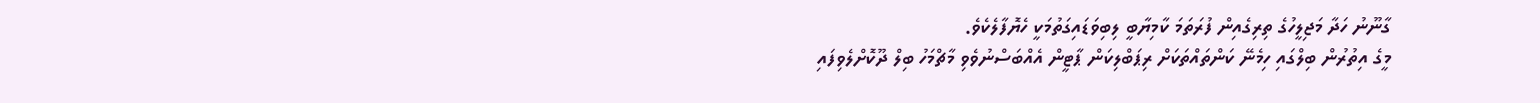ގާނޫނު ހަދާ މަޖިލީހުގެ ތިރިގެއިން ފުރަތަމަ ކާމިޔާބީ ލިބިވަޑައިގަތުމަކީ ހެޔޮފާލެކެވެ.
މީގެ އިތުރުން ބިލްގައި ހިމެނޭ ކަންތައްތަކަށް ރިޕަބްލިކަން ޕާޓީން އެއްބަސްނުވެވި މާޗްމަހު ބިލް ދޫކޮށްލެވިފައި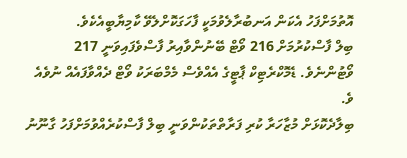އޮތުމަށްފަހު އެކަން އަނބުރާލެވުމަކީ ފާހަގަކޮށްލެވޭ ކާމިޔާބީއެކެވެ.
ބިލް ފާސްކުރުމަށް 216 ވޯޓް ބޭނުންވާއިރު ފާސްވެފައިވަނީ 217 ވޯޓުންނެވެ. ޑެމޮކްރެޓިކް ޕާޓީގެ އެއްވެސް މެމްބަރަކު ވޯޓް ދެއްވާފައެއް ނުވެއެ ވެ.
ބިލާދެކޮޅަށް މުޒާހަރާ ކުރި ފަރާތްތަކުންވަނީ ބިލް ފާސްކުރެއްވުމަށްފަހު ގާނޫނު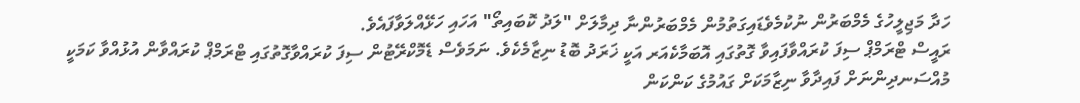ހަދާ މަޖިލީހުގެ މެމްބަރުން ނުކުމެވެޑައިގަތުމުން މެމްބަރުންނާ ދިމާލަށް "ލަދު ކޮބައިތޯ" އަހައި ހަޅޭއްލަވާފައެވެ.
ރައީސް ޓްރަމްޕް ސިފަ ކުރައްވާފައިވާ ގޮތުގައި އޮބަމާކެއަރ އަކީ ޚަރަދު ބޮޑު ނިޒާމެކެވެ. ނަމަވެސް ޑެމޮކްރޭޓުން ސިފަ ކުރައްވާގޮތުގައި ޓްރަމްޕް ކުރައްވާން އުޅުއްވާ ކަމަކީ މުއްސަނދިންނަށް ފައިދާވާ ނިޒާމަކަށް ގައުމުގެ ކަންކަން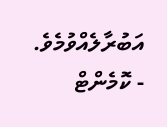އަބުރާލެއްވުމެވެ.
- ކޮމެންޓް